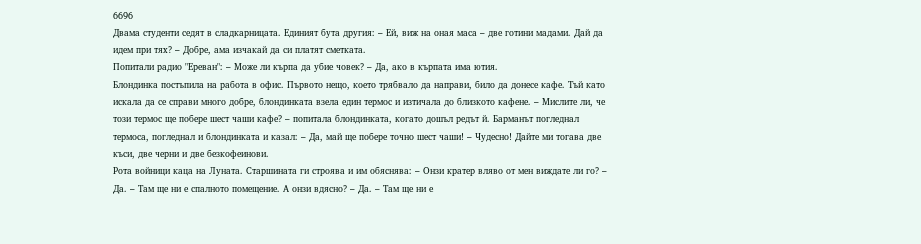6696
Двама студенти седят в сладкарницата. Единият бута другия: – Ей, виж на оная маса – две готини мадами. Дай да идем при тях? – Добре, ама изчакай да си платят сметката.
Попитали радио "Ереван": – Може ли кърпа да убие човек? – Да, ако в кърпата има ютия.
Блондинка постъпила на работа в офис. Първото нещо, което трябвало да направи, било да донесе кафе. Тъй като искала да се справи много добре, блондинката взела един термос и изтичала до близкото кафене. – Мислите ли, че този термос ще побере шест чаши кафе? – попитала блондинката, когато дошъл редът й. Барманът погледнал термоса, погледнал и блондинката и казал: – Да, май ще побере точно шест чаши! – Чудесно! Дайте ми тогава две къси, две черни и две безкофеинови.
Рота войници каца на Луната. Старшината ги строява и им обяснява: – Онзи кратер вляво от мен виждате ли го? – Да. – Там ще ни е спалното помещение. А онзи вдясно? – Да. – Там ще ни е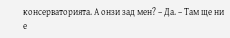консерваторията. А онзи зад мен? – Да. – Там ще ни е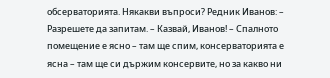обсерваторията. Някакви въпроси? Редник Иванов: – Разрешете да запитам. – Казвай, Иванов! – Спалното помещение е ясно – там ще спим, консерваторията е ясна – там ще си държим консервите, но за какво ни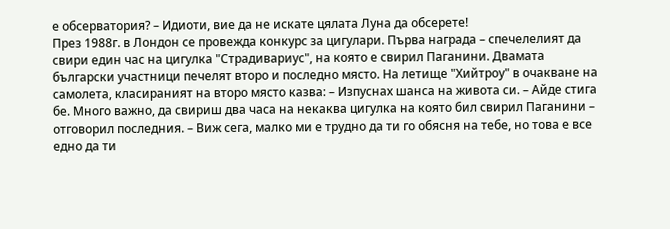е обсерватория? – Идиоти, вие да не искате цялата Луна да обсерете!
През 1988г. в Лондон се провежда конкурс за цигулари. Първа награда – спечелелият да свири един час на цигулка "Страдивариус", на която е свирил Паганини. Двамата български участници печелят второ и последно място. На летище "Хийтроу" в очакване на самолета, класираният на второ място казва: – Изпуснах шанса на живота си. – Айде стига бе. Много важно, да свириш два часа на некаква цигулка на която бил свирил Паганини – отговорил последния. – Виж сега, малко ми е трудно да ти го обясня на тебе, но това е все едно да ти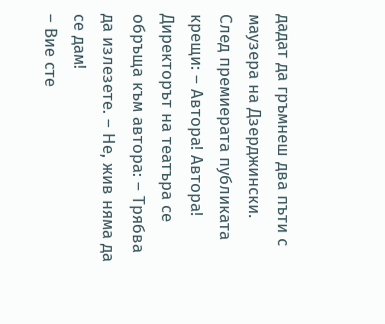дадат да гръмнеш два пъти с маузера на Дзерджински.
След премиерата публиката крещи: – Автора! Автора! Директорът на театъра се обръща към автора: – Трябва да излезете. – Не, жив няма да се дам!
– Вие сте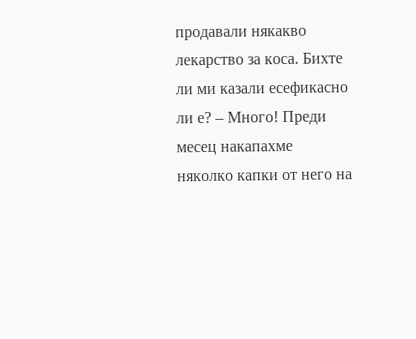продавали някакво лекарство за коса. Бихте ли ми казали есефикасно ли е? – Много! Преди месец накапахме няколко капки от него на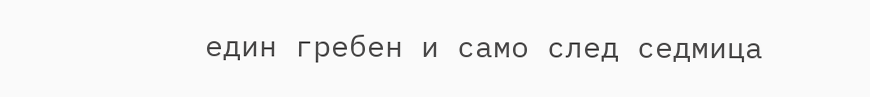един гребен и само след седмица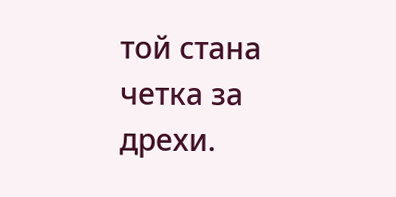той стана четка за дрехи.